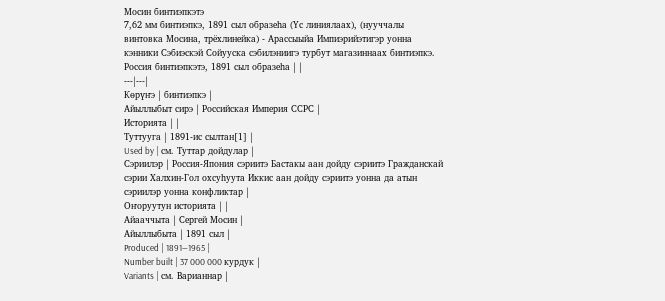Мосин бинтиэпкэтэ
7,62 мм бинтиэпкэ, 1891 сыл образеһа (Үс линиялаах), (нууччалы винтовка Мосина, трёхлинейка) - Арассыыйа Импиэрийэтигэр уонна кэнники Сэбиэскэй Сойууска сэбилэниигэ турбут магазиннаах бинтиэпкэ.
Россия бинтиэпкэтэ, 1891 сыл образеһа | |
---|---|
Көрүҥэ | бинтиэпкэ |
Айыллыбыт сирэ | Российская Империя ССРС |
Историята | |
Туттууга | 1891-ис сылтан[1] |
Used by | см. Туттар дойдулар |
Сэриилэр | Россия-Япония сэриитэ Бастакы аан дойду сэриитэ Гражданскай сэрии Халхин-Гол охсуһуута Иккис аан дойду сэриитэ уонна да атын сэриилэр уонна конфликтар |
Оҥоруутун историята | |
Айааччыта | Сергей Мосин |
Айыллыбыта | 1891 сыл |
Produced | 1891—1965 |
Number built | 37 000 000 курдук |
Variants | см. Варианнар |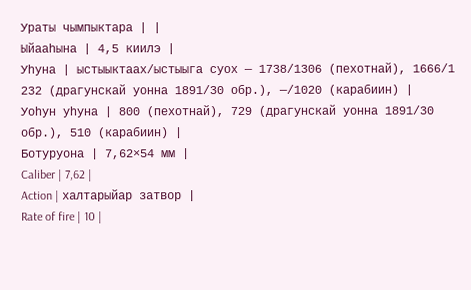Ураты чымпыктара | |
Ыйааhына | 4,5 киилэ |
Уhуна | ыстыыктаах/ыстыыга суох — 1738/1306 (пехотнай), 1666/1 232 (драгунскай уонна 1891/30 обр.), —/1020 (карабиин) |
Уоhун уhуна | 800 (пехотнай), 729 (драгунскай уонна 1891/30 обр.), 510 (карабиин) |
Ботуруона | 7,62×54 мм |
Caliber | 7,62 |
Action | халтарыйар затвор |
Rate of fire | 10 |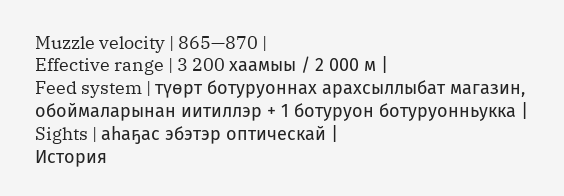Muzzle velocity | 865—870 |
Effective range | 3 200 хаамыы / 2 000 м |
Feed system | түөрт ботуруоннах арахсыллыбат магазин, обоймаларынан иитиллэр + 1 ботуруон ботуруонньукка |
Sights | аһаҕас эбэтэр оптическай |
История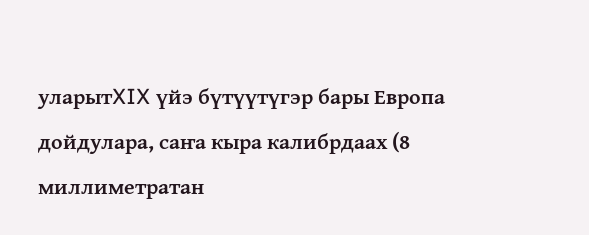уларытXIX үйэ бүтүүтүгэр бары Европа дойдулара, саҥа кыра калибрдаах (8 миллиметратан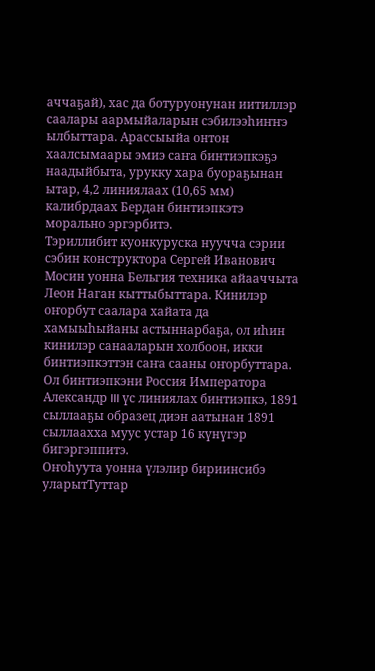аччаҕай), хас да ботуруонунан иитиллэр саалары аармыйаларын сэбилээһиҥҥэ ылбыттара. Арассыыйа онтон хаалсымаары эмиэ саҥа бинтиэпкэҕэ наадыйбыта, урукку хара буораҕынан ытар, 4,2 линиялаах (10,65 мм) калибрдаах Бердан бинтиэпкэтэ морально эргэрбитэ.
Тэриллибит куонкуруска нуучча сэрии сэбин конструктора Сергей Иванович Мосин уонна Бельгия техника айааччыта Леон Наган кыттыбыттара. Кинилэр оҥорбут саалара хайата да хамыыһыйаны астыннарбаҕа, ол иһин кинилэр санааларын холбоон, икки бинтиэпкэттэн саҥа сааны оҥорбуттара.
Ол бинтиэпкэни Россия Императора Александр III үс линиялах бинтиэпкэ, 1891 сыллааҕы образец диэн аатынан 1891 сыллаахха муус устар 16 күнүгэр бигэргэппитэ.
Оҥоһуута уонна үлэлир бириинсибэ
уларытТуттар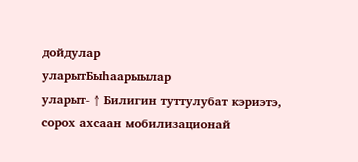дойдулар
уларытБыһаарыылар
уларыт- ↑ Билигин туттулубат кэриэтэ, сорох ахсаан мобилизационай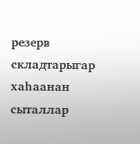резерв складтарыгар хаһаанан сыталлар